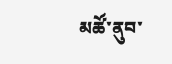མཚོ་ནུབ་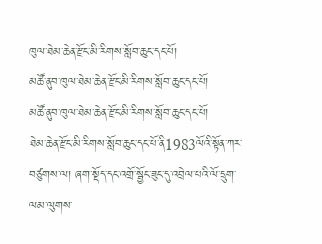ཁུལ་ཐེམ་ཆེན་རྫོང་མི་རིགས་སློབ་ཆུང་དང་པོ།
མཚོ་ནུབ་ཁུལ་ཐེམ་ཆེན་རྫོང་མི་རིགས་སློབ་ཆུང་དང་པོ།
མཚོ་ནུབ་ཁུལ་ཐེམ་ཆེན་རྫོང་མི་རིགས་སློབ་ཆུང་དང་པོ།
ཐེམ་ཆེན་རྫོང་མི་རིགས་སློབ་ཆུང་དང་པོ་ནི1983ལོའི་སྟོན་ཀར་བཙུགས་ལ། ཞག་སྡོད་དང་འགྲོ་སྦྱོང་ཟུང་དུ་འབྲེལ་པའི་ལོ་དྲུག་ལམ་ལུགས་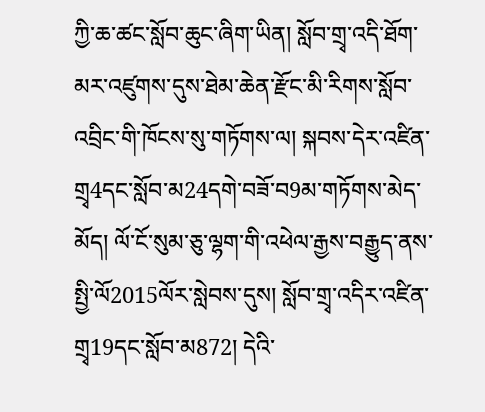ཀྱི་ཆ་ཚང་སློབ་ཆུང་ཞིག་ཡིན། སློབ་གྲྭ་འདི་ཐོག་མར་འཛུགས་དུས་ཐེམ་ཆེན་རྫོང་མི་རིགས་སློབ་འབྲིང་གི་ཁོངས་སུ་གཏོགས་ལ། སྐབས་དེར་འཛིན་གྲྭ4དང་སློབ་མ24དགེ་བཟོ་བ9མ་གཏོགས་མེད་མོད། ལོ་ངོ་སུམ་ཅུ་ལྷག་གི་འཕེལ་རྒྱས་བརྒྱུད་ནས་སྤྱི་ལོ2015ལོར་སླེབས་དུས། སློབ་གྲྭ་འདིར་འཛིན་གྲྭ19དང་སློབ་མ872། དེའི་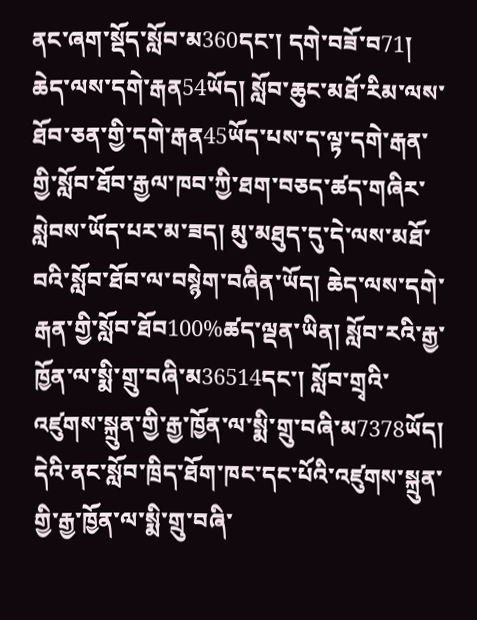ནང་ཞག་སྡོད་སློབ་མ360དང་། དགེ་བཟོ་བ71། ཆེད་ལས་དགེ་རྒན54ཡོད། སློབ་ཆུང་མཐོ་རིམ་ལས་ཐོབ་ཅན་གྱི་དགེ་རྒན45ཡོད་པས་ད་ལྟ་དགེ་རྒན་གྱི་སློབ་ཐོབ་རྒྱལ་ཁབ་ཀྱི་ཐག་བཅད་ཚད་གཞིར་སླེབས་ཡོད་པར་མ་ཟད། མུ་མཐུད་དུ་དེ་ལས་མཐོ་བའི་སློབ་ཐོབ་ལ་བསྙེག་བཞིན་ཡོད། ཆེད་ལས་དགེ་རྒན་གྱི་སློབ་ཐོབ100%ཚད་ལྡན་ཡིན། སློབ་རའི་རྒྱ་ཁྱོན་ལ་སྨི་གྲུ་བཞི་མ36514དང་། སློབ་གྲྭའི་འཛུགས་སྐྲུན་གྱི་རྒྱ་ཁྱོན་ལ་སྨི་གྲུ་བཞི་མ7378ཡོད། དེའི་ནང་སློབ་ཁྲིད་ཐོག་ཁང་དང་པོའི་འཛུགས་སྐྲུན་གྱི་རྒྱ་ཁྱོན་ལ་སྨི་གྲུ་བཞི་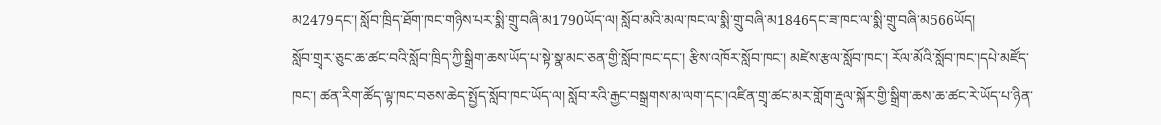མ2479དང་། སློབ་ཁྲིད་ཐོག་ཁང་གཉིས་པར་སྨི་གྲུ་བཞི་མ1790ཡོད་ལ། སློབ་མའི་མལ་ཁང་ལ་སྨི་གྲུ་བཞི་མ1846དང་ཟ་ཁང་ལ་སྨི་གྲུ་བཞི་མ566ཡོད།
སློབ་གྲྭར་ཅུང་ཆ་ཚང་བའི་སློབ་ཁྲིད་ཀྱི་སྒྲིག་ཆས་ཡོད་པ་སྟེ་སྣ་མང་ཅན་གྱི་སློབ་ཁང་དང་། རྩིས་འཁོར་སློབ་ཁང་། མཛེས་རྩལ་སློབ་ཁང་། རོལ་མོའི་སློབ་ཁང་།དཔེ་མཛོད་ཁང་། ཚན་རིག་ཚོད་ལྟ་ཁང་བཅས་ཆེད་སྤྱོད་སློབ་ཁང་ཡོད་ལ། སློབ་རའི་རྒྱང་བསྒྲགས་མ་ལག་དང་།འཛིན་གྲྭ་ཚང་མར་གློག་རྡུལ་སྐོར་གྱི་སྒྲིག་ཆས་ཆ་ཚང་རེ་ཡོད་པ་ཉིན་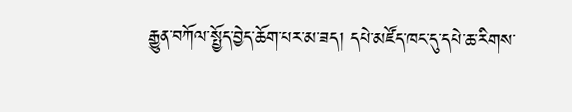རྒྱུན་བཀོལ་སྤྱོད་བྱེད་ཆོག་པར་མ་ཟད། དཔེ་མཛོད་ཁང་དུ་དཔེ་ཆ་རིགས་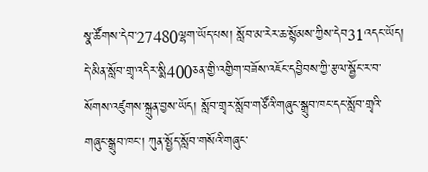སྣ་ཚོགས་དེབ་27480ལྷག་ཡོད་པས། སློབ་མ་རེར་ཆ་སྙོམས་ཀྱིས་དེབ31འདང་ཡོད། དེ་མིན་སློབ་གྲྭ་འདིར་སྨི400ཅན་གྱི་འགྱིག་བཟོས་འཇོང་དབྱིབས་ཀྱི་རྩལ་སྦྱོང་ར་བ་སོགས་འཛུགས་སྐྲུན་བྱས་ཡོད། སློབ་གྲྭར་སློབ་གཙོའི་གཞུང་སྒྲུབ་ཁང་དང་སློབ་གྲྭའི་གཞུང་སྒྲུབ་ཁང་། ཀུན་སྤྱོད་སློབ་གསོའི་གཞུང་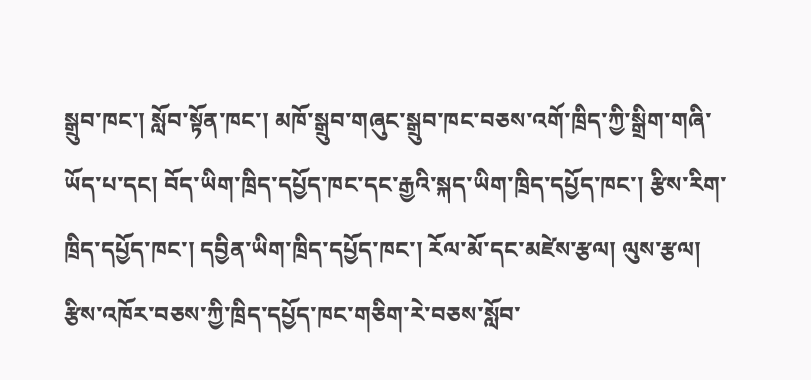སྒྲུབ་ཁང་། སློབ་སྟོན་ཁང་། མཁོ་སྒྲུབ་གཞུང་སྒྲུབ་ཁང་བཅས་འགོ་ཁྲིད་ཀྱི་སྒྲིག་གཞི་ཡོད་པ་དང། བོད་ཡིག་ཁྲིད་དཔྱོད་ཁང་དང་རྒྱའི་སྐད་ཡིག་ཁྲིད་དཔྱོད་ཁང་། རྩིས་རིག་ཁྲིད་དཔྱོད་ཁང་། དབྱིན་ཡིག་ཁྲིད་དཔྱོད་ཁང་། རོལ་མོ་དང་མཛེས་རྩལ། ལུས་རྩལ། རྩིས་འཁོར་བཅས་ཀྱི་ཁྲིད་དཔྱོད་ཁང་གཅིག་རེ་བཅས་སློབ་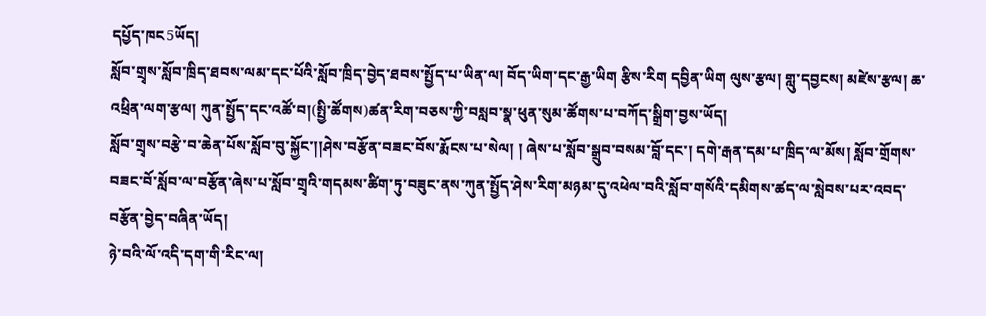དཔྱོད་ཁང5ཡོད།
སློབ་གྲྭས་སློབ་ཁྲིད་ཐབས་ལམ་དང་པོའི་སློབ་ཁྲིད་བྱེད་ཐབས་སྤྱོད་པ་ཡིན་ལ། བོད་ཡིག་དང་རྒྱ་ཡིག རྩིས་རིག དབྱིན་ཡིག ལུས་རྩལ། གླུ་དབྱངས། མཛེས་རྩལ། ཆ་འཕྲིན་ལག་རྩལ། ཀུན་སྤྱོད་དང་འཚོ་བ།(སྤྱི་ཚོགས)ཚན་རིག་བཅས་ཀྱི་བསླབ་སྣ་ཕུན་སུམ་ཚོགས་པ་བཀོད་སྒྲིག་བྱས་ཡོད།
སློབ་གྲྭས་བརྩེ་བ་ཆེན་པོས་སློབ་བུ་སྐྱོང་།།ཤེས་བརྩོན་བཟང་བོས་རྨོངས་པ་སེལ། ། ཞེས་པ་སློབ་སྒྲུབ་བསམ་བློ་དང་། དགེ་རྒན་དམ་པ་ཁྲིད་ལ་མོས། སློབ་གྲོགས་བཟང་བོ་སློབ་ལ་བརྩོན་ཞེས་པ་སློབ་གྲྭའི་གདམས་ཚིག་ཏུ་བཟུང་ནས་ཀུན་སྤྱོད་ཤེས་རིག་མཉམ་དུ་འཕེལ་བའི་སློབ་གསོའི་དམིགས་ཚད་ལ་སླེབས་པར་འབད་བརྩོན་བྱེད་བཞིན་ཡོད།
ཉེ་བའི་ལོ་འདི་དག་གི་རིང་ལ།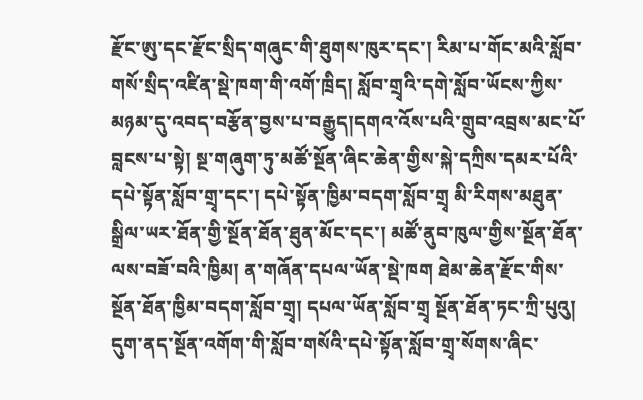རྫོང་ཨུ་དང་རྫོང་སྲིད་གཞུང་གི་ཐུགས་ཁུར་དང་། རིམ་པ་གོང་མའི་སློབ་གསོ་སྲིད་འཛིན་སྡེ་ཁག་གི་འགོ་ཁྲིད། སློབ་གྲྭའི་དགེ་སློབ་ཡོངས་ཀྱིས་མཉམ་དུ་འབད་བརྩོན་བྱས་པ་བརྒྱུད།དགའ་འོས་པའི་གྲུབ་འབྲས་མང་པོ་བླངས་པ་སྟེ། སྔ་གཞུག་ཏུ་མཚོ་སྔོན་ཞིང་ཆེན་གྱིས་སྐེ་དཀྲིས་དམར་པོའི་དཔེ་སྟོན་སློབ་གྲྭ་དང་། དཔེ་སྟོན་ཁྱིམ་བདག་སློབ་གྲྭ མི་རིགས་མཐུན་སྒྲིལ་ཡར་ཐོན་གྱི་སྔོན་ཐོན་ཐུན་མོང་དང་། མཚོ་ནུབ་ཁུལ་གྱིས་སྔོན་ཐོན་ལས་བཟོ་བའི་ཁྱིམ། ན་གཞོན་དཔལ་ཡོན་སྡེ་ཁག ཐེམ་ཆེན་རྫོང་གིས་སྔོན་ཐོན་ཁྱིམ་བདག་སློབ་གྲྭ། དཔལ་ཡོན་སློབ་གྲྭ སྔོན་ཐོན་ཏང་ཀྲི་པུའུ། དུག་ནད་སྔོན་འགོག་གི་སློབ་གསོའི་དཔེ་སྟོན་སློབ་གྲྭ་སོགས་ཞིང་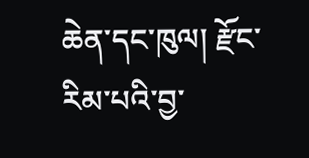ཆེན་དང་ཁུལ། རྫོང་རིམ་པའི་བྱ་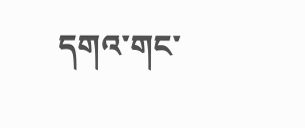དགའ་གང་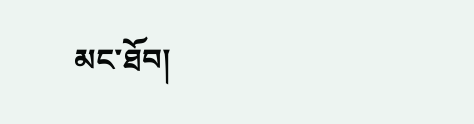མང་ཐོབ།